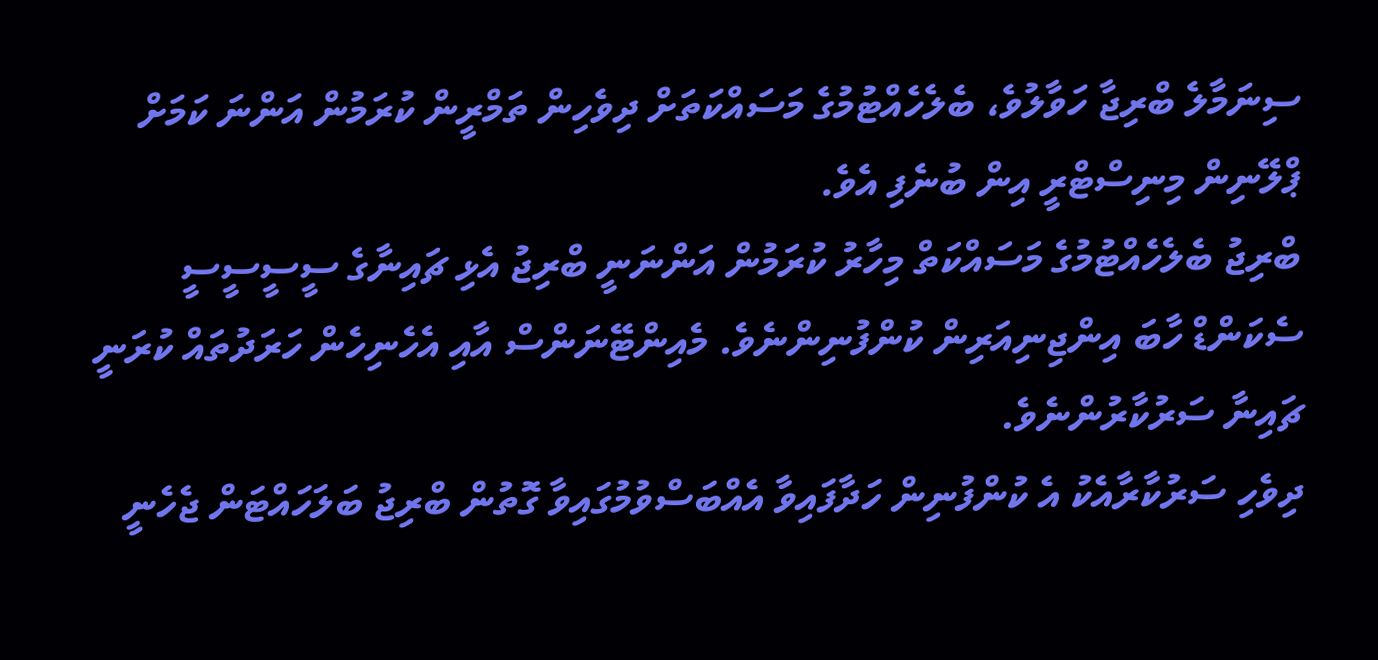ސިނަމާލެ ބްރިޖާ ހަވާލުވެ، ބެލެހެއްޓުމުގެ މަސައްކަތަށް ދިވެހިން ތަމްރީން ކުރަމުން އަންނަ ކަމަށް ޕްލޭނިން މިނިސްޓްރީ އިން ބުނެފި އެވެ.
ބްރިޖު ބެލެހެއްޓުމުގެ މަސައްކަތް މިހާރު ކުރަމުން އަންނަނީ ބްރިޖު އެޅި ޗައިނާގެ ސީސީސީސީ ސެކަންޑް ހާބަ އިންޖިނިއަރިން ކުންފުނިންނެވެ. މެއިންޓޭނަންސް އާއި އެހެނިހެން ހަރަދުތައް ކުރަނީ ޗައިނާ ސަރުކާރުންނެވެ.
ދިވެހި ސަރުކާރާއެކު އެ ކުންފުނިން ހަދާފައިވާ އެއްބަސްވުމުގައިވާ ގޮތުން ބްރިޖު ބަލަހައްޓަން ޖެހެނީ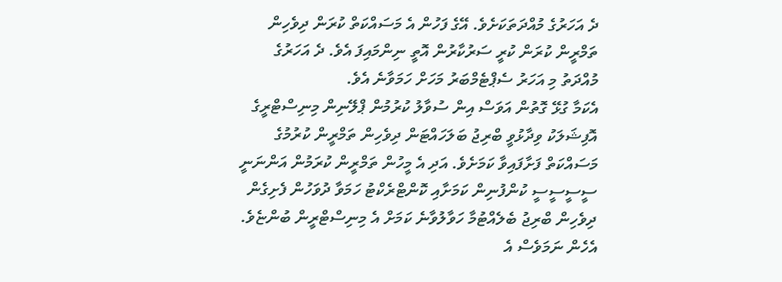ދެ އަހަރުގެ މުއްދަތަކަށެވެ. އޭގެ ފަހުން އެ މަސައްކަތް ކުރަން ދިވެހިން ތަމްރީން ކުރަން ކުރީ ސަރުކާރުން އޮތީ ނިންމައިފަ އެވެ. ދެ އަހަރުގެ މުއްދަތު މި އަހަރު ސެޕްޓެމްބަރު މަހަށް ހަމަވާނެ އެވެ.
އެކަމާ ގުޅޭ ގޮތުން އަވަސް އިން ސުވާލު ކުރުމުން ޕްލޭނިން މިނިސްޓްރީގެ އޮފިޝަލަކު ވިދާޅުވީ ބްރިޖު ބަލަހައްޓަން ދިވެހިން ތަމްރީން ކުރުމުގެ މަސައްކަތް ފަށާފައިވާ ކަމަށެވެ. އަދި އެ މީހުން ތަމްރީން ކުރަމުން އަންނަނީ ސީސީސީސީ ކުންފުނިން ކަމަށާއި ކޮންޓްރެކްޓު ހަމަވާ ދުވަހުން ފެށިގެން ދިވެހިން ބްރިޖު ބެލެއްޓުމާ ހަވާލުވާނެ ކަމަށް އެ މިނިސްޓްރީން ބުންޏެވެ. އެހެން ނަމަވެސް އެ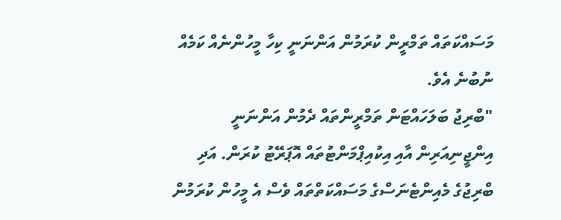މަސައްކަތައް ތަމްރީން ކުރަމުން އަންނަނީ ކިހާ މީހުންނެއް ކަމެއް ނުބުނެ އެވެ.
"ބްރިޖު ބަލަހައްޓަން ތަމްރީންތައް ދެމުން އަންނަނީ އިންޖީނިއަރިން އާއި އިކުއިޕްމަންޓުތައް އޮޕަރޭޓު ކުރަން. އަދި ބްރިޖުގެ މެއިންޓެނަސްގެ މަސައްކަތްތައް ވެސް އެ މީހުން ކުރަމުން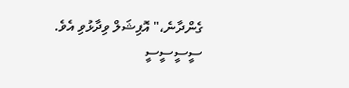ގެންދާނެ،" އޮފިޝަލް ވިދާޅުވި އެވެ.
ސީސީސީސީ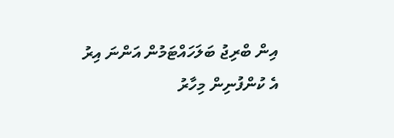އިން ބްރިޖު ބަލަހައްޓަމުން އަންނަ އިރު އެ ކުންފުނިން މިހާރު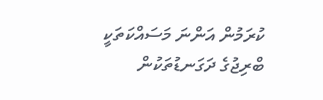ކުރަމުން އަންނަ މަސައްކަތަކީ ބްރިޖުގެ ދަގަނޑުތަކުން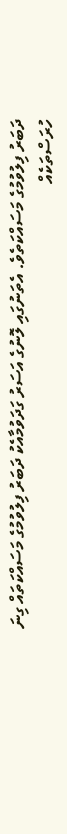ދަބަރު ފިލުވުމުގެ މަސައްކަތެވެ. އެތަނުގައި ލޮނުގެ އަސަރު ގަދަވުމާއެކު ދަބަރު ފިލުވުމުގެ މަސައްކަތައް ގިނަ ހުރަސްތަކެއް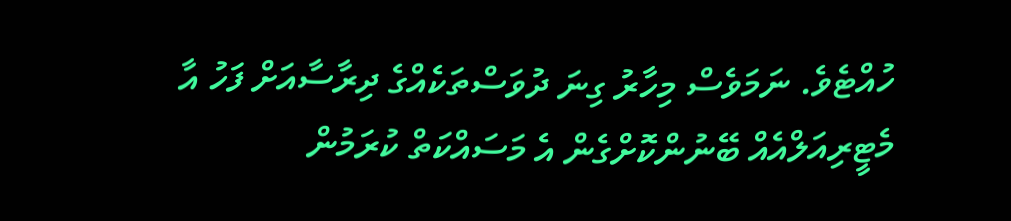ހުއްޓެވެ. ނަމަވެސް މިހާރު ގިނަ ދުވަސްތަކެއްގެ ދިރާސާއަށް ފަހު އާ މެޓީރިއަލްއެއް ބޭނުންކޮށްގެން އެ މަސައްކަތް ކުރަމުން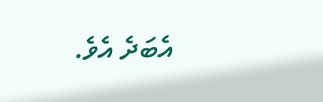އެބަދެ އެވެ.